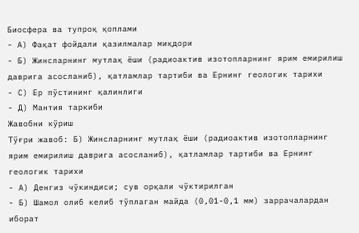Биосфера ва тупроқ қоплами
- А) Фақат фойдали қазилмалар миқдори
- Б) Жинсларнинг мутлақ ёши (радиоактив изотопларнинг ярим емирилиш даврига асосланиб), қатламлар тартиби ва Ернинг геологик тарихи
- С) Ер пўстининг қалинлиги
- Д) Мантия таркиби
Жавобни кўриш
Тўғри жавоб: Б) Жинсларнинг мутлақ ёши (радиоактив изотопларнинг ярим емирилиш даврига асосланиб), қатламлар тартиби ва Ернинг геологик тарихи
- А) Денгиз чўкиндиси; сув орқали чўктирилган
- Б) Шамол олиб келиб тўплаган майда (0,01-0,1 мм) заррачалардан иборат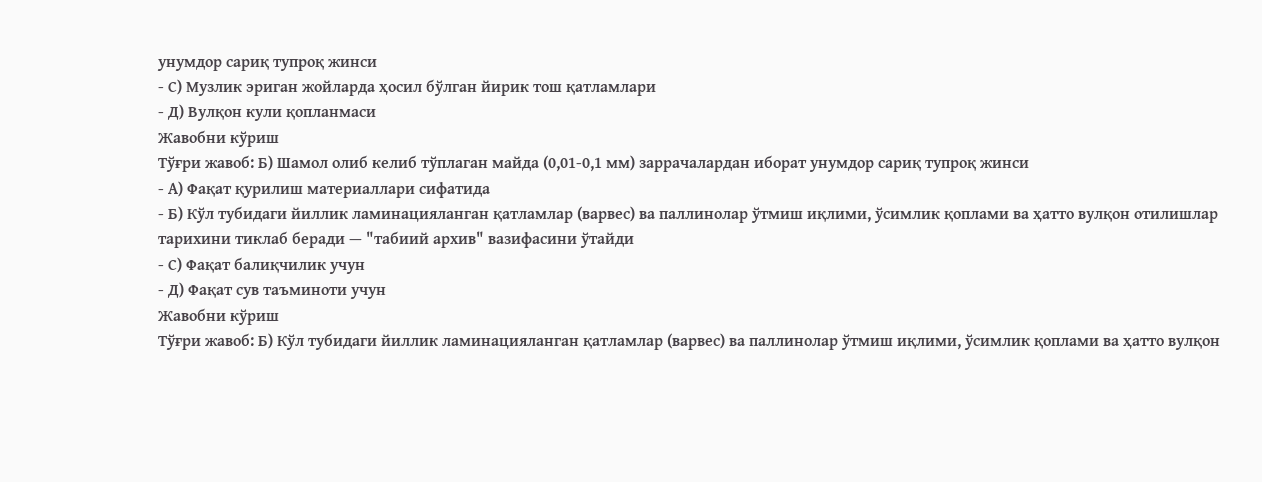унумдор сариқ тупроқ жинси
- С) Музлик эриган жойларда ҳосил бўлган йирик тош қатламлари
- Д) Вулқон кули қопланмаси
Жавобни кўриш
Тўғри жавоб: Б) Шамол олиб келиб тўплаган майда (0,01-0,1 мм) заррачалардан иборат унумдор сариқ тупроқ жинси
- А) Фақат қурилиш материаллари сифатида
- Б) Кўл тубидаги йиллик ламинацияланган қатламлар (варвес) ва паллинолар ўтмиш иқлими, ўсимлик қоплами ва ҳатто вулқон отилишлар тарихини тиклаб беради — "табиий архив" вазифасини ўтайди
- С) Фақат балиқчилик учун
- Д) Фақат сув таъминоти учун
Жавобни кўриш
Тўғри жавоб: Б) Кўл тубидаги йиллик ламинацияланган қатламлар (варвес) ва паллинолар ўтмиш иқлими, ўсимлик қоплами ва ҳатто вулқон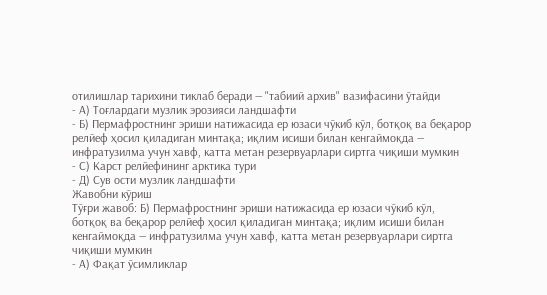отилишлар тарихини тиклаб беради — "табиий архив" вазифасини ўтайди
- А) Тоғлардаги музлик эрозияси ландшафти
- Б) Пермафростнинг эриши натижасида ер юзаси чўкиб кўл, ботқоқ ва беқарор релйеф ҳосил қиладиган минтақа; иқлим исиши билан кенгаймоқда — инфратузилма учун хавф, катта метан резервуарлари сиртга чиқиши мумкин
- С) Карст релйефининг арктика тури
- Д) Сув ости музлик ландшафти
Жавобни кўриш
Тўғри жавоб: Б) Пермафростнинг эриши натижасида ер юзаси чўкиб кўл, ботқоқ ва беқарор релйеф ҳосил қиладиган минтақа; иқлим исиши билан кенгаймоқда — инфратузилма учун хавф, катта метан резервуарлари сиртга чиқиши мумкин
- А) Фақат ўсимликлар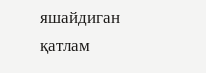яшайдиган қатлам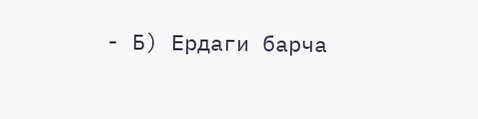- Б) Ердаги барча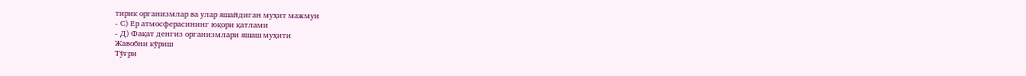тирик организмлар ва улар яшайдиган муҳит мажмуи
- С) Ер атмосферасининг юқори қатлами
- Д) Фақат денгиз организмлари яшаш муҳити
Жавобни кўриш
Тўғри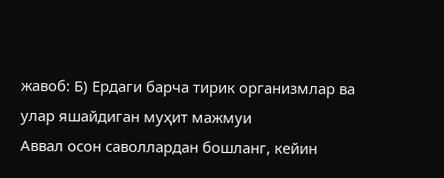жавоб: Б) Ердаги барча тирик организмлар ва улар яшайдиган муҳит мажмуи
Аввал осон саволлардан бошланг, кейин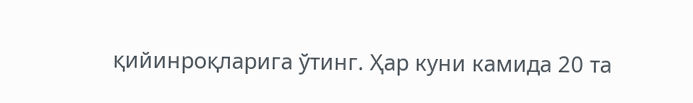қийинроқларига ўтинг. Ҳар куни камида 20 та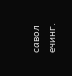савол ечинг.